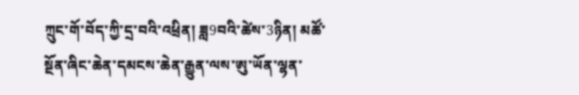ཀྲུང་གོ་བོད་ཀྱི་དྲ་བའི་འཕྲིན། ཟླ9བའི་ཚེས་3ཉིན། མཚོ་སྔོན་ཞིང་ཆེན་དམངས་ཆེན་རྒྱུན་ལས་ཨུ་ཡོན་ལྷན་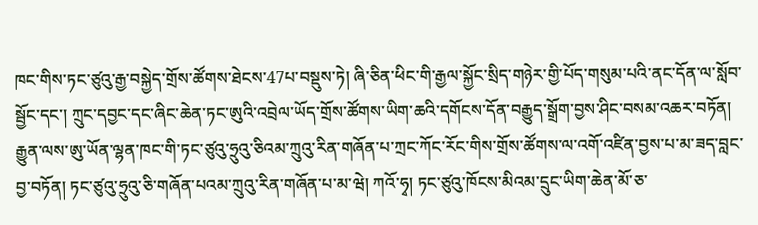ཁང་གིས་ཏང་ཙུའུ་རྒྱ་བསྐྱེད་གྲོས་ཚོགས་ཐེངས་47པ་བསྡུས་ཏེ། ཞི་ཅིན་ཕིང་གི་རྒྱལ་སྐྱོང་སྲིད་གཉེར་གྱི་པོད་གསུམ་པའི་ནང་དོན་ལ་སློབ་སྦྱོང་དང་། ཀྲུང་དབྱང་དང་ཞིང་ཆེན་ཏང་ཨུའི་འབྲེལ་ཡོད་གྲོས་ཚོགས་ཡིག་ཆའི་དགོངས་དོན་བརྒྱུད་སྒྲོག་བྱས་ཤིང་བསམ་འཆར་བཏོན། རྒྱུན་ལས་ཨུ་ཡོན་ལྷན་ཁང་གི་ཏང་ཙུའུ་ཧྲུའུ་ཅིའམ་ཀྲུའུ་རིན་གཞོན་པ་ཀྲང་ཀོང་རོང་གིས་གྲོས་ཚོགས་ལ་འགོ་འཛིན་བྱས་པ་མ་ཟད་བླང་བྱ་བཏོན། ཏང་ཙུའུ་ཧྲུའུ་ཅི་གཞོན་པའམ་ཀྲུའུ་རིན་གཞོན་པ་མ་ཝེ། ཀའོ་ཧྭ། ཏང་ཙུའུ་ཁོངས་མིའམ་དྲུང་ཡིག་ཆེན་མོ་ཅ་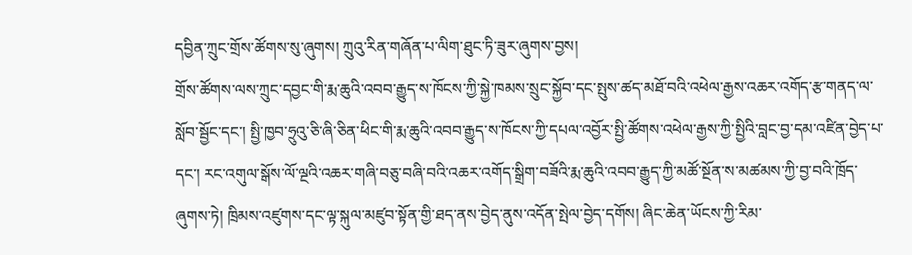དབྱིན་ཀྲུང་གྲོས་ཚོགས་སུ་ཞུགས། ཀྲུའུ་རིན་གཞོན་པ་ལིག་ཐུང་ཏི་ཟུར་ཞུགས་བྱས།
གྲོས་ཚོགས་ལས་ཀྲུང་དབྱང་གི་རྨ་ཆུའི་འབབ་རྒྱུད་ས་ཁོངས་ཀྱི་སྐྱེ་ཁམས་སྲུང་སྐྱོབ་དང་སྤུས་ཚད་མཐོ་བའི་འཕེལ་རྒྱས་འཆར་འགོད་རྩ་གནད་ལ་སློབ་སྦྱོང་དང་། སྤྱི་ཁྱབ་ཧྲུའུ་ཅི་ཞི་ཅིན་ཕིང་གི་རྨ་ཆུའི་འབབ་རྒྱུད་ས་ཁོངས་ཀྱི་དཔལ་འབྱོར་སྤྱི་ཚོགས་འཕེལ་རྒྱས་ཀྱི་སྤྱིའི་བླང་བྱ་དམ་འཛིན་བྱེད་པ་དང་། རང་འགུལ་སྒོས་ལོ་ལྔའི་འཆར་གཞི་བཅུ་བཞི་བའི་འཆར་འགོད་སྒྲིག་བཟོའི་རྨ་ཆུའི་འབབ་རྒྱུད་ཀྱི་མཚོ་སྔོན་ས་མཚམས་ཀྱི་བྱ་བའི་ཁྲོད་ཞུགས་ཏེ། ཁྲིམས་འཛུགས་དང་ལྟ་སྐུལ་མཛུབ་སྟོན་གྱི་ཐད་ནས་བྱེད་ནུས་འདོན་སྤེལ་བྱེད་དགོས། ཞིང་ཆེན་ཡོངས་ཀྱི་རིམ་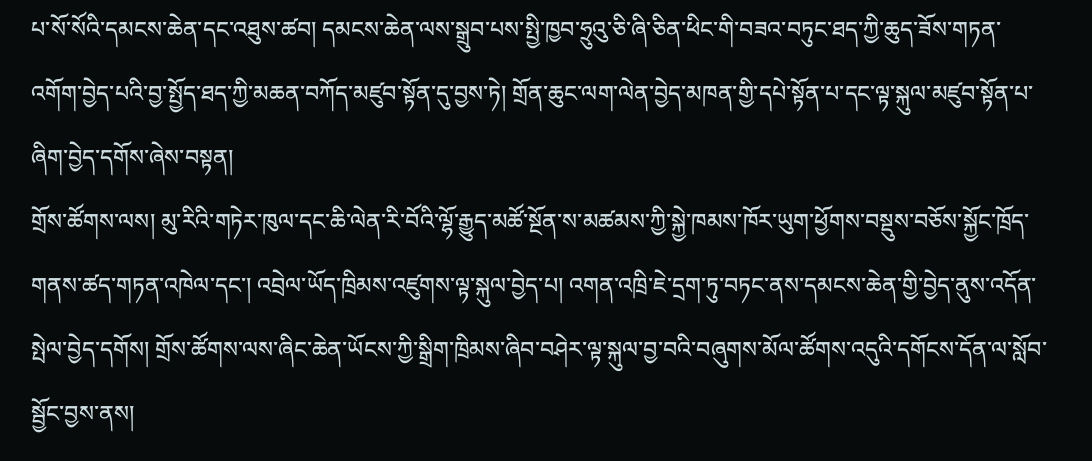པ་སོ་སོའི་དམངས་ཆེན་དང་འཐུས་ཚབ། དམངས་ཆེན་ལས་སྒྲུབ་པས་སྤྱི་ཁྱབ་ཧྲུའུ་ཅི་ཞི་ཅིན་ཕིང་གི་བཟའ་བཏུང་ཐད་ཀྱི་ཆུད་ཟོས་གཏན་འགོག་བྱེད་པའི་བྱ་སྤྱོད་ཐད་ཀྱི་མཆན་བཀོད་མཛུབ་སྟོན་དུ་བྱས་ཏེ། གྲོན་ཆུང་ལག་ལེན་བྱེད་མཁན་གྱི་དཔེ་སྟོན་པ་དང་ལྟ་སྐུལ་མཛུབ་སྟོན་པ་ཞིག་བྱེད་དགོས་ཞེས་བསྟན།
གྲོས་ཚོགས་ལས། མུ་རིའི་གཏེར་ཁུལ་དང་ཆི་ལེན་རི་བོའི་ལྷོ་རྒྱུད་མཚོ་སྔོན་ས་མཚམས་ཀྱི་སྐྱེ་ཁམས་ཁོར་ཡུག་ཕྱོགས་བསྡུས་བཅོས་སྐྱོང་ཁྲོད་གནས་ཚད་གཏན་འཁེལ་དང་། འབྲེལ་ཡོད་ཁྲིམས་འཛུགས་ལྟ་སྐུལ་བྱེད་པ། འགན་འཁྲི་ཇེ་དྲག་ཏུ་བཏང་ནས་དམངས་ཆེན་གྱི་བྱེད་ནུས་འདོན་སྤེལ་བྱེད་དགོས། གྲོས་ཚོགས་ལས་ཞིང་ཆེན་ཡོངས་ཀྱི་སྒྲིག་ཁྲིམས་ཞིབ་བཤེར་ལྟ་སྐུལ་བྱ་བའི་བཞུགས་མོལ་ཚོགས་འདུའི་དགོངས་དོན་ལ་སློབ་སྦྱོང་བྱས་ནས།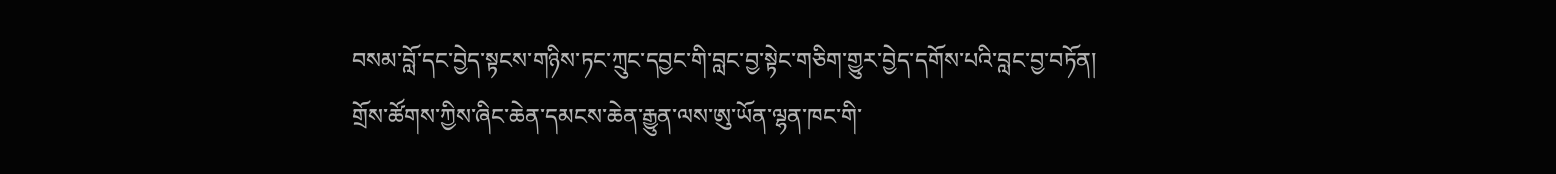བསམ་བློ་དང་བྱེད་སྟངས་གཉིས་ཏང་ཀྲུང་དབྱང་གི་བླང་བྱ་སྟེང་གཅིག་གྱུར་བྱེད་དགོས་པའི་བླང་བྱ་བཏོན།
གྲོས་ཚོགས་ཀྱིས་ཞིང་ཆེན་དམངས་ཆེན་རྒྱུན་ལས་ཨུ་ཡོན་ལྷན་ཁང་གི་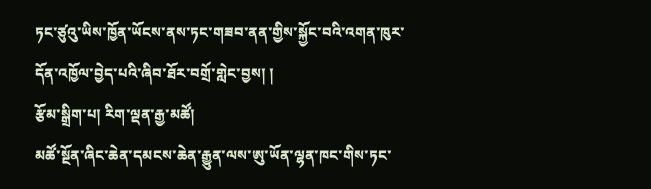ཏང་ཙུའུ་ཡིས་ཁྱོན་ཡོངས་ནས་ཏང་གཟབ་ནན་གྱིས་སྐྱོང་བའི་འགན་ཁུར་དོན་འཁྱོལ་བྱེད་པའི་ཞིབ་ཐོར་བགྲོ་གླེང་བྱས། །
རྩོམ་སྒྲིག་པ། རིག་ལྡན་རྒྱ་མཚོ།
མཚོ་སྔོན་ཞིང་ཆེན་དམངས་ཆེན་རྒྱུན་ལས་ཨུ་ཡོན་ལྷན་ཁང་གིས་ཏང་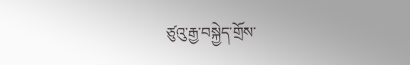ཙུའུ་རྒྱ་བསྐྱེད་གྲོས་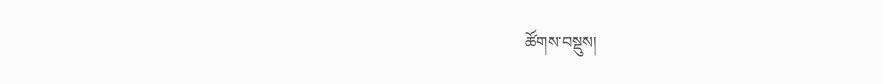ཚོགས་བསྡུས།